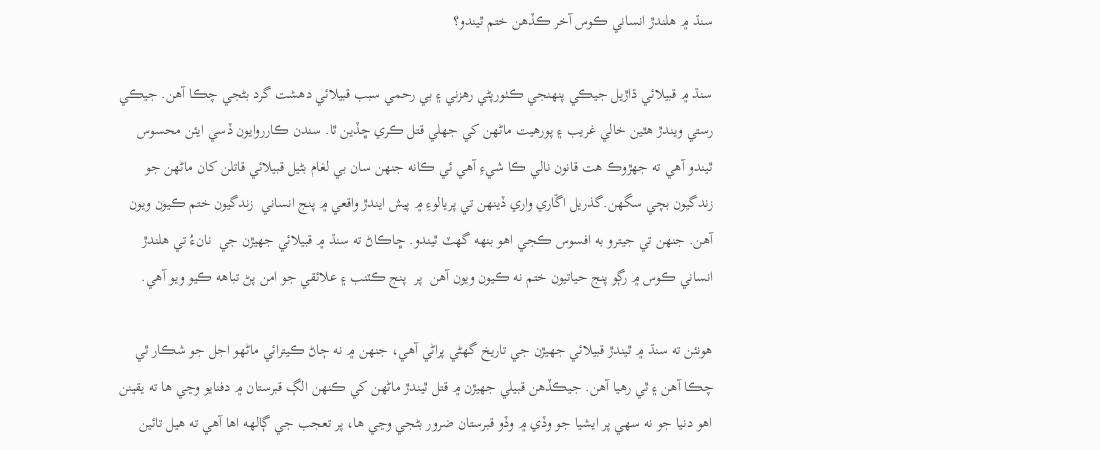سنڌ ۾ هلندڙ انساني ڪوس آخر ڪڏهن ختم ٿيندو؟

سنڌ ۾ قبيلائي ڌاڙيل جيڪي پنهنجي ڪٺورپڻي رهزني ۽ بي رحمي سبب قبيلائي دهشت گرد بڻجي چڪا آهن. جيڪي رستي ويندڙ هٿين خالي غريب ۽ پورهيت ماڻهن کي جهلي قتل ڪري ڇڏين ٿا. سندن ڪارروايون ڏسي ايئن محسوس  ٿيندو آهي ته جهڙوڪ هت قانون نالي ڪا شيءِ آهي ئي ڪانه جنهن سان بي لغام بڻيل قبيلائي قاتلن کان ماڻهن جو زندگيون بچي سگهن.گذريل اڱاري واري ڏينهن تي پريالوءِ ۾ پيش ايندڙ واقعي ۾ پنج انساني  زندگيون ختم ڪيون ويون آهن. جنهن تي جيترو به افسوس ڪجي اهو بنهه گهٽ ٿيندو. ڇاڪاڻ ته سنڌ ۾ قبيلائي جهيڙن جي  نانءُ تي هلندڙ انساني ڪوس ۾ رڳو پنج حياتيون ختم نه ڪيون ويون آهن  پر  پنج ڪٽنب ۽ علائقي جو امن پڻ تباهه ڪيو ويو آهي.

هونئن ته سنڌ ۾ ٿيندڙ قبيلائي جهيڙن جي تاريخ گهڻي پراڻي آهي، جنهن ۾ نه ڄاڻ ڪيترائي ماڻهو اجل جو شڪار ٿي چڪا آهن ۽ ٿي رهيا آهن. جيڪڏهن قبيلي جهيڙن ۾ قتل ٿيندڙ ماڻهن کي ڪنهن الڳ قبرستان ۾ دفنايو وڃي ها ته يقينن اهو دنيا جو نه سهي پر ايشيا جو وڏي ۾ وڏو قبرستان ضرور بڻجي وڃي ها، پر تعجب جي ڳالهه اها آهي ته هيل تائين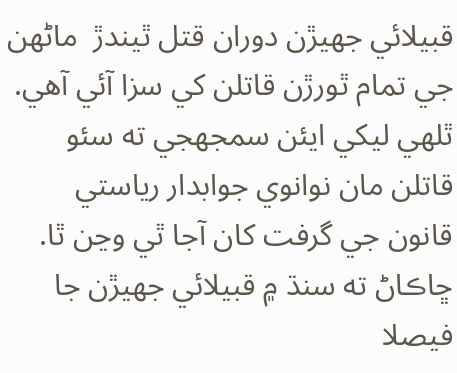قبيلائي جهيڙن دوران قتل ٿيندڙ  ماڻهن جي تمام ٿورڙن قاتلن کي سزا آئي آهي. ٿلهي ليکي ايئن سمجهجي ته سئو قاتلن مان نوانوي جوابدار رياستي قانون جي گرفت کان آجا ٿي وڃن ٿا. ڇاڪاڻ ته سنڌ ۾ قبيلائي جهيڙن جا فيصلا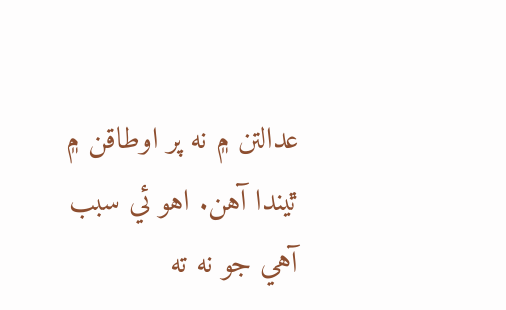عدالتن ۾ نه پر اوطاقن ۾ ٿيندا آهن. اهو ئي سبب آهي جو نه ته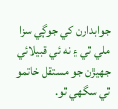جوابدارن کي جوڳي سزا ملي ٿي ۽ نه ئي قبيلائي جهيڙن جو مستقل خاتمو  ٿي سگهي ٿو.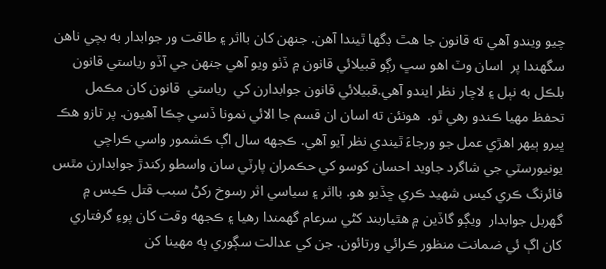چيو ويندو آهي ته قانون جا هٿ ڊگها ٿيندا آهن. جنهن کان بااثر ۽ طاقت ور جوابدار به بچي ناهن سگهندا پر  اسان وٽ اهو سڀ رڳو قبيلائي قانون ۾ ڏٺو ويو آهي جنهن جي آڏو رياستي قانون بلڪل به نٻل ۽ لاچار نظر ايندو آهي.قبيلائي قانون جوابدارن کي  رياستي  قانون کان مڪمل تحفظ مهيا ڪندو رهي ٿو.  هونئن ته اسان ان قسم جا الائي نمونا ڏسي چڪا آهيون. پر تازو هڪ ڀيرو ٻيهر اهڙي عمل جو ورجاءَ ٿيندي نظر آيو آهي. ڪجهه سال اڳ ڪشمور واسي ڪراچي يونيورسٽي جي شاگرد جاويد احسان کوسو کي حڪمران پارٽي سان واسطو رکندڙ جوابدارن مٿس فائرنگ ڪري کيس شهيد ڪري ڇڏيو هو. بااثر ۽ سياسي اثر رسوخ رکڻ سبب قتل ڪيس ۾ گهربل جوابدار  ويڳو گاڏين ۾ هٿياربند کڻي سرعام گهمندا رهيا ۽ ڪجهه وقت کان پوءِ گرفتاري کان اڳ ئي ضمانت منظور ڪرائي ورتائون. جن کي عدالت سڳوري ٻه مهينا کن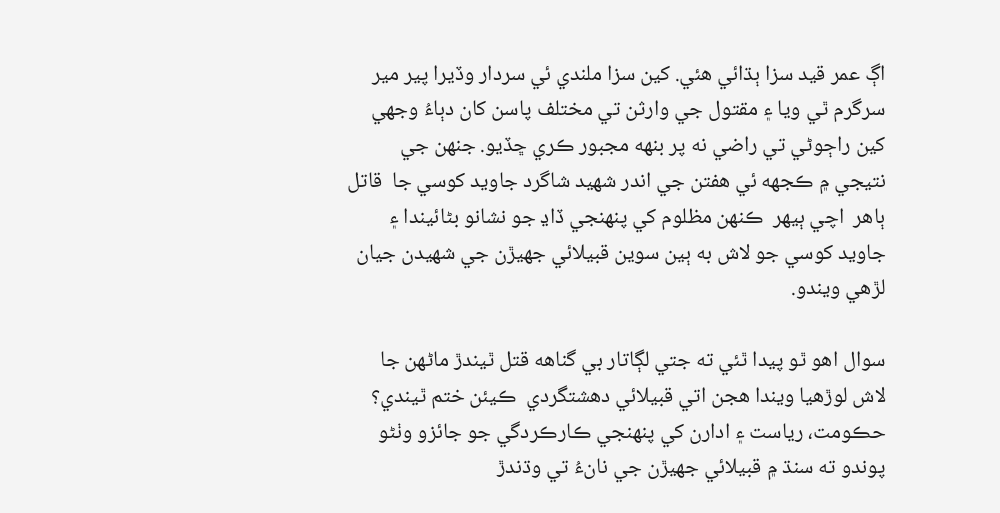اڳ عمر قيد سزا ٻڌائي هئي. کين سزا ملندي ئي سردار وڏيرا پير مير سرگرم ٿي ويا ۽ مقتول جي وارثن تي مختلف پاسن کان دٻاءُ وجهي کين راڄوڻي تي راضي نه پر بنهه مجبور ڪري ڇڏيو. جنهن جي نتيجي ۾ ڪجهه ئي هفتن جي اندر شهيد شاگرد جاويد کوسي جا  قاتل ٻاهر  اچي ٻيهر  ڪنهن مظلوم کي پنهنجي ڏاڍ جو نشانو بڻائيندا ۽ جاويد کوسي جو لاش به ٻين سوين قبيلائي جهيڙن جي شهيدن جيان لڙهي ويندو.

سوال اهو ٿو پيدا ٿئي ته جتي لڳاتار بي گناهه قتل ٿيندڙ ماڻهن جا لاش لوڙهيا ويندا هجن اتي قبيلائي دهشتگردي  ڪيئن ختم ٿيندي؟  حڪومت، رياست ۽ ادارن کي پنهنجي ڪارڪردگي جو جائزو وٺڻو پوندو ته سنڌ ۾ قبيلائي جهيڙن جي نانءُ تي وڌندڙ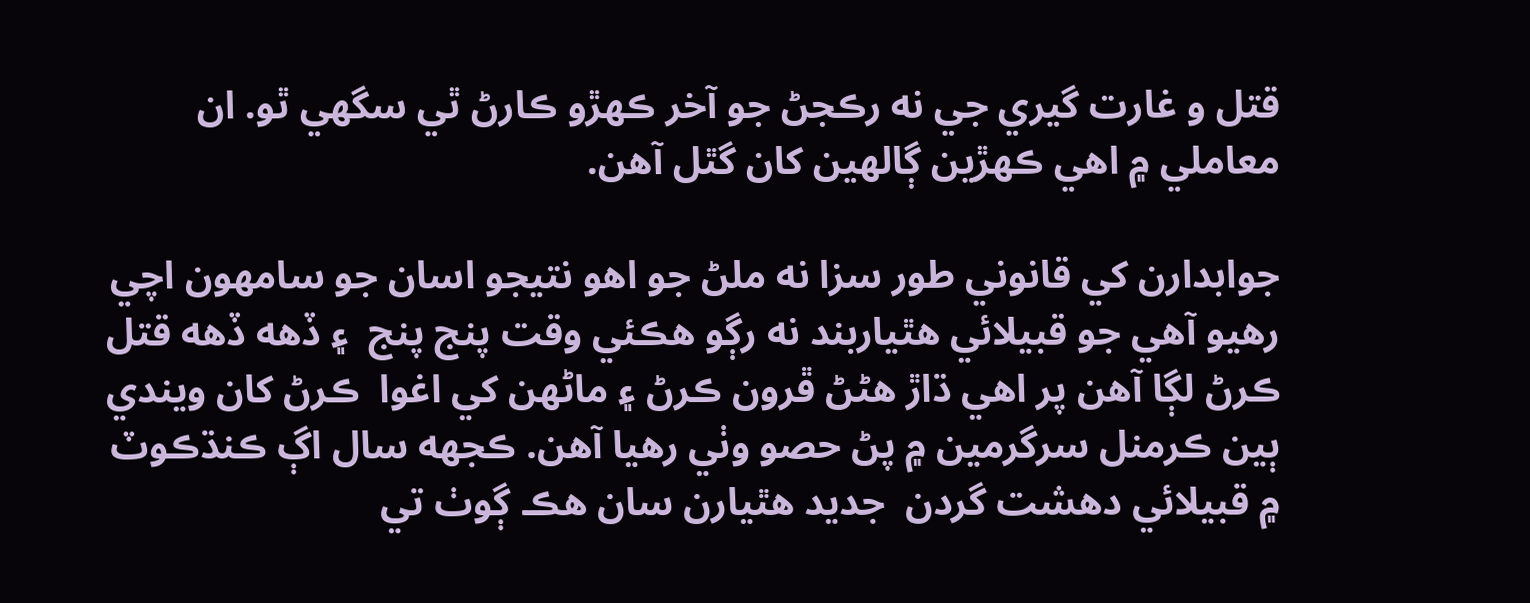قتل و غارت گيري جي نه رڪجڻ جو آخر ڪهڙو ڪارڻ ٿي سگهي ٿو. ان معاملي ۾ اهي ڪهڙين ڳالهين کان گٿل آهن.

جوابدارن کي قانوني طور سزا نه ملڻ جو اهو نتيجو اسان جو سامهون اچي رهيو آهي جو قبيلائي هٿياربند نه رڳو هڪئي وقت پنج پنج  ۽ ڏهه ڏهه قتل ڪرڻ لڳا آهن پر اهي ڌاڙ هڻڻ ڦرون ڪرڻ ۽ ماڻهن کي اغوا  ڪرڻ کان ويندي ٻين ڪرمنل سرگرمين ۾ پڻ حصو وٺي رهيا آهن. ڪجهه سال اڳ ڪنڌڪوٽ ۾ قبيلائي دهشت گردن  جديد هٿيارن سان هڪ ڳوٺ تي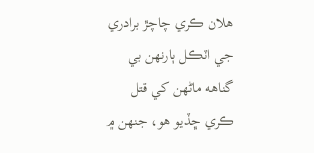هلان ڪري چاچڙ برادري جي اٽڪل ٻارنهن بي گناهه ماڻهن کي قتل ڪري ڇڏيو هو، جنهن ۾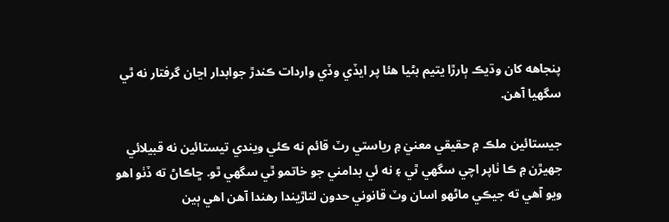پنجاهه کان وڌيڪ ٻارڙا يتيم بڻيا هئا پر ايڏي وڏي واردات ڪندڙ جوابدار اڃان گرفتار نه ٿي سگهيا آهن.

جيستائين ملڪ ۾ حقيقي معنيٰ ۾ رياستي رٽ قائم نه ڪئي ويندي تيستائين نه قبيلائي جهيڙن ۾ ڪا ٺاپر اچي سگهي ٿي ۽ نه ئي بدامني جو خاتمو ٿي سگهي ٿو. ڇاڪاڻ ته ڏٺو اهو ويو آهي ته جيڪي ماڻهو اسان وٽ قانوني حدون لتاڙيندا رهندا آهن اهي ٻين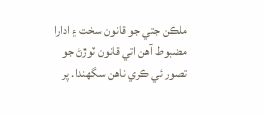ملڪن جتي جو قانون سخت ۽ ادارا مضبوط آهن اتي قانون ٽوڙڻ جو تصور ئي ڪري ناهن سگهندا. پر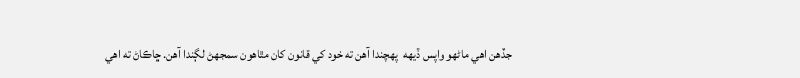جڏهن اهي ماڻهو واپس ڏيهه  پهچندا آهن ته خود کي قانون کان مٿاهون سمجهڻ لڳندا آهن. ڇاڪاڻ ته اهي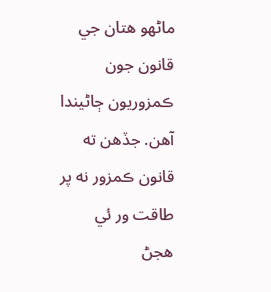ماڻهو هتان جي قانون جون ڪمزوريون ڄاڻيندا آهن. جڏهن ته قانون ڪمزور نه پر طاقت ور ئي هجڻ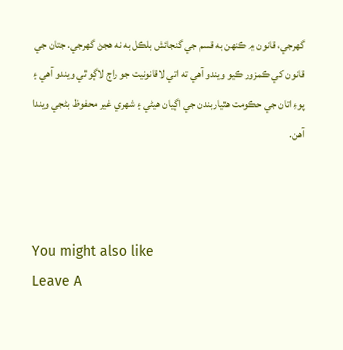گهرجي، قانون ۾ ڪنهن به قسم جي گنجائش بلڪل به نه هجڻ گهرجي. جتان جي قانون کي ڪمزور ڪيو ويندو آهي ته اتي لاقانونيت جو راڄ لاڳو ٿي ويندو آهي ۽ پوءِ اتان جي حڪومت هٿياربندن جي اڳيان هيڻي ۽ شهري غير محفوظ بڻجي ويندا  آهن.



You might also like
Leave A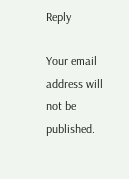Reply

Your email address will not be published.